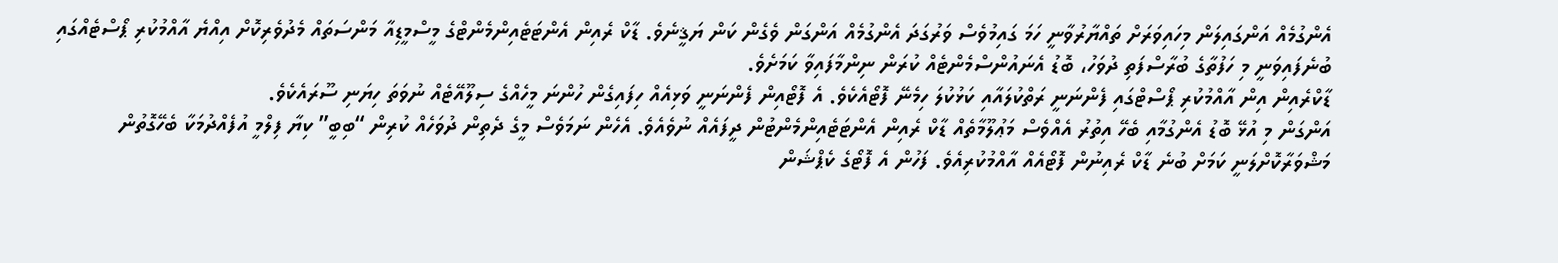އެންގުމެއް އަންގައިލަން މިހައިވަރަށް ތައްޔާރުވާނީ ހަމަ ގައިމުވެސް ވަރުގަދަ އެންގުމެއް އަންގަން ވެގެން ކަން ޔަޤީނެވެ. ޑާކް ރެއިން އެންޓަޓެއިންމެންޓްގެ މީސްމީޑިއާ މަންސަތައް މެދުވެރިކޮށް އިއްޔެ އާއްމުކުރި ޕޯސްޓެއްގައި ބުނެފައިވަނީ މި ހަފުތާގެ ބުރާސްފަތި ދުވަހު، ބޮޑު އެނައުންސްމެންޓެއް ކުރަން ނިންމާފައިވާ ކަމަށެވެ.
ޑާކްރެއިން އިން އާއްމުކުރި ޕޯސްޓްގައި ފެންނަނީ ރަތްކުލައާއި ކަޅުކުލަ ހިމެނޭ ފޮޓޯއެކެވެ. އެ ފޮޓޯއިން ފެންނަނީ ވަޅިއެއް ހިފައިގެން ހުންނަ މީހެއްގެ ސިލޫއޭޓެއް ނުވަތަ ހިޔަނި ސޫރައެކެވެ.
އަންގަން މި އުޅޭ ބޮޑު އެންގުމާއި ބެހޭ އިތުރު އެއްވެސް މަޢުލޫމާތެއް ޑާކް ރެއިން އެންޓަޓެއިންމެންޓުން ދީފައެއް ނުވެއެވެ. އެހެން ނަމަވެސް މީގެ ދެތިން ދުވަހެއް ކުރިން “ބިބީ” ކިޔާ ފިލްމީ އުފެއްދުމަކާ ބެހޭގޮތުން މަޝްވަރާކޮށްލަނީ ކަމަށް ބުނެ ޑާކް ރެއިނުން ފޮޓޯއެއް އާއްމުކުރިއެވެ. ފަހުން އެ ފޮޓޯގެ ކެޕްޝަން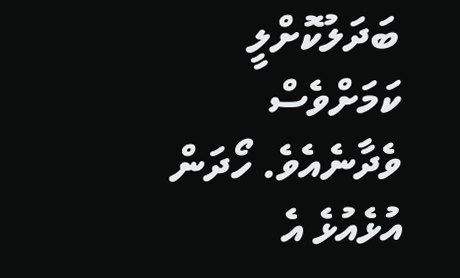ބަދަލުކޮށްލީ ކަމަށްވެސް ވެދާނެއެވެ. ހޯދަން އުޅެއުޅެ އެ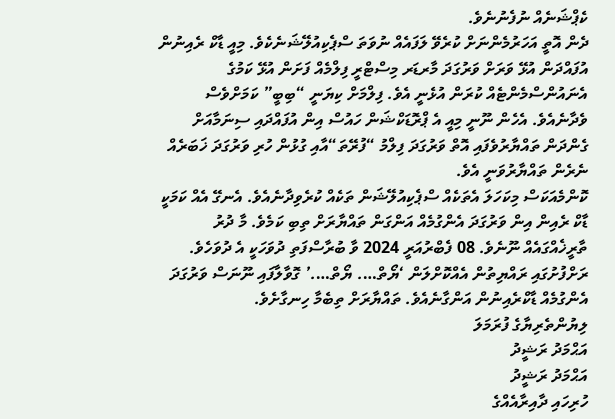ކެޕްޝަނެއް ނުފެނުނެވެ.
ދެން އޮތީ އަހަރުމެންނަށް ކުރެވޭ ލަފައެއް ނުވަތަ ސްޕެކިއުލޭޝަނެކެވެ. މިއީ ޑާކް ރެއިނުން އުފައްދަން އުޅޭ ވަރަށް ވަރުގަދަ މާރޑަރ މިސްޓްރީ ފިލްމެއް ފަށަން އުޅޭ ކަމުގެ އެނައުންސްމެންޓެއް ކުރަން އުޅެނީ އެވެ. ފިލްމަށް ކިޔަނީ “ބިބީ” ކަމަށްވެސް ވެދާނެއެވެ. އެހެން ނޫނީ މިއީ އެ ޕްރޮޑަކްޝަން ހައުސް އިން އުފައްދައި ސިނަމާއަށް ގެންދަން ތައްޔާރުވެފައި އޮތް ވަރުގަދަ ފިލްމު “ފުރޭތަ“އާއި ގުޅުން ހުރި ވަރުގަދަ ޚަބަރެއް ނެރެން ތައްޔާރުވަނީ އެވެ.
ކޮންމެއަކަސް މިކަހަލަ އެތަކެއް ސްޕެކިއުލޭޝަން ތަކެއް ކުރެވިދާނެއެވެ. އެނގޭ އެއް ކަމަކީ ޑާކް ރެއިން އިން ވަރުގަދަ އެންގުމެއް އަންގަން ތައްޔާރަށް ތިބި ކަމެވެ. މާ ދުރު ތާރީޚެއްގައެއް ނޫނެވެ. 08 ފެބްރުއަރީ 2024 ވާ ބުރާސްފަތި ދުވަހަކީ އެ ދުވަހެވެ. ރަށްފުށުގައި ރައްޔިތުން އެއްކޮށްލަން ‘ޔޯތް…. ޔޯތް….’ ގޮވާލާފައި ނޫނަސް ވަރުގަދަ އެންގުމެއް ޑާކްރެއިނުން އަންގާނެއެވެ. ތައްޔާރަށް ތިބެމާ ހިނގާށެވެ.
ލިޔުންތެރިޔާގެ ފުރަމަލަ
އަޙްމަދު ރަޝީދު
އަޙްމަދު ރަޝީދު
ހުރިހައި ދާއިރާއެއްގެ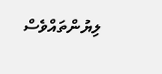ލިޔުންތައްވެސް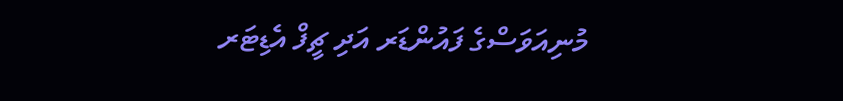މުނިއަވަސްގެ ފައުންޑަރ އަދި ޗީފް އެޑިޓަރ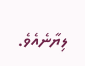ލިޔާނެއެވެ.